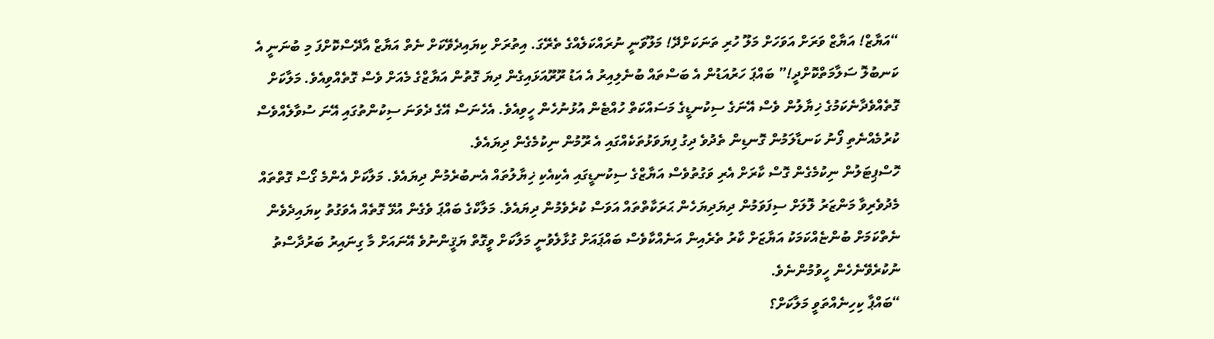“އަޔާޒް! އަޔާޒް ވަރަށް އަވަހަށް މަލޫ ހުރި ތަނަކަށްދޭ! މަލޫވަނީ ނުރައްކަލެއްގެ ތެރޭގަ. އިތުރަށް ކިޔައިދެވޭކަށް ނެތް އަޔާޒް އާދޭސްކޮށްފަ މި ބުނަނީ އެ ކަނބުލޮ ސަލާމަތްކޮށްދީ!” ބައްޕަ ހަރުއަޑުން އެ ބަސްތައް ބުނެލިއިރު އެ އަޑު ރޫރޫއަޅައިގެން ދިޔަ ގޮތުން އަޔާޒްގެ މެއަށް ވެސް ގޮތެއްވިއެވެ. މަލާކަށް ގޮތެއްވެދާނެކަމުގެ ޚިޔާލުން ވެސް އޭނަގެ ސިކުނޑީގެ މަސައްކަތް ހުއްޓެން އުޅުނުހެން ހީވިއެވެ. އެހެނަސް އޭގެ ދެވަނަ ސިކުންތުގައި އޭނަ ސުވާލެއްވެސް ކުރުމެއްނެތި ފޯނު ކަނޑާލަމުން ގޮނޑިން ތެދުވެ ދިގު ފިޔަވަޅުތަކެއްގައި އެ ރޫމުން ނިކުމެގެން ދިޔައެވެ.
ހޮސްޕިޓަލުން ނިކުމެގެން ގޮސް ކާރަށް އެރި ވަގުތުވެސް އަޔާޒްގެ ސިކުނޑީގައި އެކިއެކި ޚިޔާލުތައް އެނބުރެމުން ދިޔައެވެ. މަލާކަށް އެންމެ ގޯސް ގޮތްތައް މެދުވެރިވާ މަންޒަރު ލޮލަށް ސިފަވަމުން ދިޔަދިޔަހެން ޙަރަކާތްތައް އަވަސް ކުރެވެމުން ދިޔައެވެ. މަލާކްގެ ބައްޕަ ވެގެން އުޅޭ ގޮތެއް އެވަގުތު ކިޔައިދެވެން ނެތްކަމަށް ބުންޏެއްކަމަކު އަޔާޒަށް ކާރު ތެރެއިން އަނެއްކާވެސް ބައްޕައަށް ގުޅާލެވުނީ މަލާކަށް ވީގޮތް ޔަޤީންނުވެ އޭނައަށް މާ ގިނައިރު ބަރުދާސްތު ނުކުރެވޭނެހެން ހީވުމުންނެވެ.
“ބައްޕާ ކިހިނެއްތަވީ މަލާކަށް؟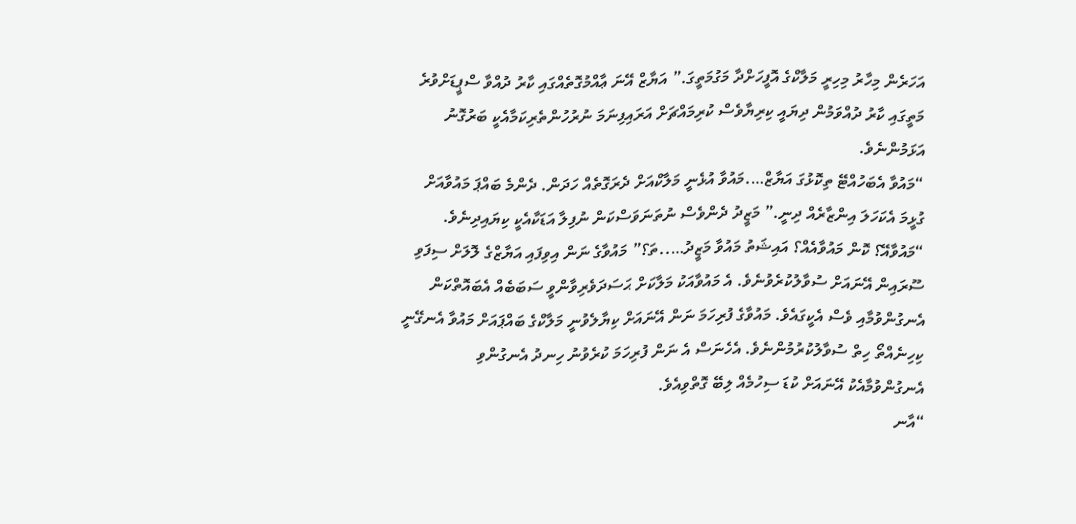އަހަރެން މިހާރު މިހިރީ މަލާކްގެ އޮފީހަށްދާ މަގުމަތީގަ.” އަޔާޒް އޭނަ ޢާއްމުގޮތެއްގައި ކާރު ދުއްވާ ސްޕީޑަށްވުރެ މަތީގައި ކާރު ދުއްވަމުން ދިޔައީ ކިރިޔާވެސް ކުރިމައްޗަށް އަރައިފިނަމަ ނުރުހުންތެރިކަމާއެކީ ބަރުގޮނު އަޅަމުންނެވެ.
“މައުވާ އެބަހުއްޓޭ ތިކޮޅުގަ އަޔާޒް….މައުވާ އުޅެނީ މަލާކްއަށް ދެރަގޮތެއް ހަދަން. ދެންމެ ބައްޕަ މައުވާއަށް ގުޅީމަ އެކަހަލަ އިންޒާރެއް ދިނީ.” މަޒީދު ދެންވެސް ނުތަނަވަސްކަން ނުފިލާ އަޑަކާއެކީ ކިޔައިދިނެވެ.
“މައުވާއޭ؟ ކޮން މައުވާއެއް؟ އައިޝަތު މައުވާ މަޒީދު…..ތަ؟” މައުވާގެ ނަން އިވިފައި އަޔާޒްގެ ލޮލަށް ސިފަވި ސޫރައިން އޭނައަށް ސުވާލުކުރެވުނެވެ. އެ މައުވާއަކު މަލާކަށް ޙަސަދަވެރިވާންވީ ސަބަބެއް އެބައޮތްކަން އެނގުންވުމާއި ވެސް އެކީގައެވެ. މައުވާގެ ފުރިހަމަ ނަން އޭނައަށް ކިޔާލެވުނީ މަލާކްގެ ބައްޕައަށް މައުވާ އެނގޭނީ ކިހިނެއްތޯ ހިތް ސުވާލުކުރުމުންނެވެ. އެހެނަސް އެ ނަން ފުރިހަމަ ކުރެވުނު ހިނދު އެނގުންވި އެނގުންވުމާއެކު އޭނައަށް ކުޑަ ސިހުމެއް ލިބޭ ގޮތްވިއެވެ.
“އާނ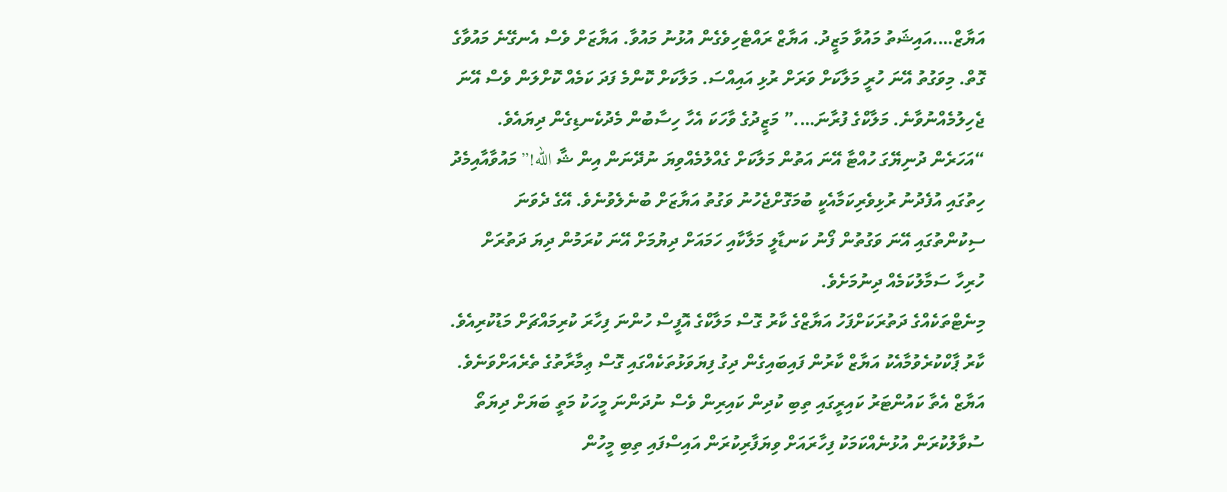އަޔާޒް….އައިޝަތު މައުވާ މަޒީދު. އަޔާޒް ރައްޓެހިވެގެން އުޅުނު މައުވާ. އަޔާޒަށް ވެސް އެނގޭނެ މައުވާގެ ގޮތް. މިވަގުތު އޭނަ ހުރީ މަލާކަށް ވަރަށް ރުޅި އައިއްސަ. މަލާކަށް ކޮންމެ ފަދަ ކަމެއް ކޮށްލަން ވެސް އޭނަ ޖެހިލުމެއްނުވާނެ. މަލާކްގެ ފުރާނަ….” މަޒީދުގެ ވާހަކަ އެހާ ހިސާބުން މެދުކެނޑިގެން ދިޔައެވެ.
“އަހަރެން ދުނިޔޭގަ ހުއްޓާ އޭނަ އަތުން މަލާކަށް ގެއްލުމެއްވިޔަ ނުދޭނަން އިން ޝާ الله!” މައުވާއާއިމެދު ހިތުގައި އުފެދުނު ރުޅިވެރިކަމާއެކީ ބުމަގޮށްޖެހުނު ވަގުތު އަޔާޒަށް ބުނެލެވުނެވެ. އޭގެ ދެވަނަ ސިކުންތުގައި އޭނަ ވަގުތުން ފޯނު ކަނޑާލީ މަލާކާއި ހަމައަށް ދިޔުމަށް އޭނަ ކުރަމުން ދިޔަ ދަތުރަށް ހުރިހާ ސަމާލުކަމެއް ދިނުމަށެވެ.
މިނެޓްތަކެއްގެ ދަތުރަކަށްފަހު އަޔާޒްގެ ކާރު ގޮސް މަލާކްގެ އޮފީސް ހުންނަ ފިހާރަ ކުރިމައްޗަށް މަޑުކުރިއެވެ. ކާރު ޕާކްކުރެވުމާއެކު އަޔާޒް ކާރުން ފައިބައިގެން ދިގު ފިޔަވަޅުތަކެއްގައި ގޮސް ޢިމާރާތުގެ ތެރެއަށްވަނެވެ. އަޔާޒް އެތާ ކައުންޓަރު ކައިރީގައި ތިބި ކުދިން ކައިރިން ވެސް ނުދަންނަ މީހަކު މަތީ ބަޔަށް ދިޔަތޯ ސުވާލުކުރަން އުޅުނެއްކަމަކު ފިހާރައަށް ވިޔަފާރިކުރަން އައިސްފައި ތިބި މީހުން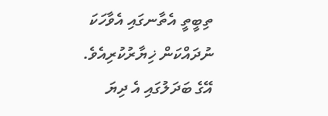ތިބީތީ އެތާނގައި އެވާހަކަ ނުދައްކަން ޚިޔާރުކުރިއެވެ. އޭގެ ބަދަލުގައި އެ ދިޔަ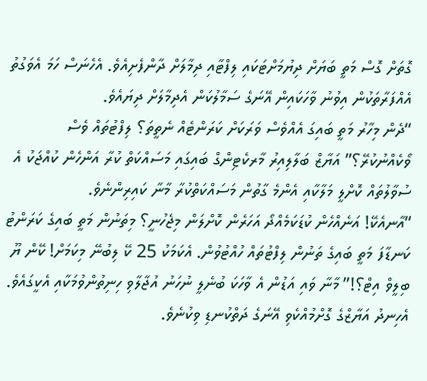ގޮތަށް ގޮސް މަތީ ބަޔަށް ދިޔުމަށްޓަކައި ލިފްޓާއި ދިމާލަށް ދާންފެށިއެވެ. އެހެނަސް ހަމަ އެވަގުތު އެއްފަރާތަކުން އިވުނު ވާހަކައިން އޭނަގެ ސަމާލުކަން އެދިމާލަށް ދިޔައެވެ.
“ދެން މިހާރު މަތީ ބައިގަ އެއްވެސް ވަރަކަށް ކަރަންޓެއް ނެތީތަ؟ ލިފްޓުތައް ވެސް ވޯކެއްނުކުރޭ؟” އަޔާޒް ބަލާލިއިރު މާރކެޓިންގް ބައިގައި މަސައްކަތް ކުރާ އަންހެން ކުއްޖަކު އެ ސުވާލުތައް ކޮށްލީ މަލާކާއި އެންމެ ގާތުން މަސައްކަތްކުރާ މާނާ ކައިރިންނެވެ.
“އާނއެކޭ! އަނެއްހެން ކުޑަކަމެއްދޯ އަހަރެން ކޮށްލަން މިޖެހުނީ؟ މިތަނުން މަތީ ބައިގެ ކަރަންޓު ކަނޑާފަ މަތީ ބައިގެ ތަނުން ލިފްޓުތައް ހުއްޓުވުން. އެކަމަކު 25 ކޭ ލިބުނޭ މިކަމަށް! ކޭން ޔޫ ބިލީވް އިޓް؟!” މާނާ ވައި އަޑުން އެ ވާހަކަ ބުނެލީ ނުހަނު އުޖާލާވި ހިނިތުންވުމަކާއި އެކީގައެވެ. އެހިނދު އަޔާޒްގެ ގޮށްމުއްކެވި އޭނަގެ ދަތްކުނޑި ވިކުނެވެ.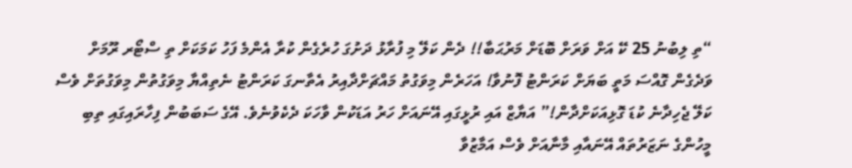“ތި ލިބުނު 25 ކޭ އަށް ވަރަށް ބޮޑަށް މަރުޙަބާ!! ދެން ކަލޭ މި ފުރާޅު ދަށުގަ ހުރެގެން ކުރާ އެންމެ ފަހު ކަމަކަށް ތި ސްޓޯރ ރޫމަށް ވަދެގެން ގޮއްސަ މަތީ ބަޔަށް ކަރަންޓު ފޮނުވާ! އަހަރެން މިވަގުތު މައްޗަށްދާއިރު އެތާނގަ ކަރަންޓު ނެތިއްޔާ މިވަގުތުން މިވަގުތަށް ވެސް ކަލޭ ޖެހިދާނެ ކުޑަ ގޮޅިއަކަށްދާން!” އަޔާޒް އައި ރުޅީގައި އޭނައަށް ހަރު އަޑަކުން ވާހަކަ ދެކެވުނެވެ. އޭގެ ސަބަބުން ފިހާރައިގައި ތިބި މީހުންގެ ނަޒަރުތައް އޭނައާއި މާނާއަށް ވެސް އަމާޒުވާ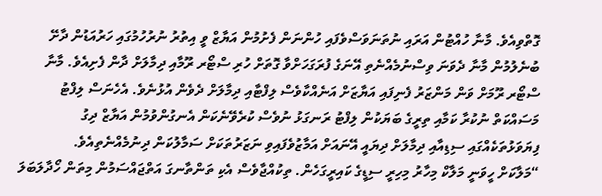ގޮތްވިއެވެ. މާނާ ހުއްޓުން އަރައި ނުތަނަވަސްވެފައި ހުންނަން ފެށުމުން އަޔާޒް ވީ އިތުރު ނުރުހުމުގައި ހަރުއަޑުން ދާށޭ ބުނެލުމުން މާނާ ދެވަނަ ވިސްނުމެއްނެތި އޭނަގެ ފުރަގަހަށްވާ ގޮތަށް ހުރި ސްޓޯރ ރޫމާއި ދިމާލަށް ދާން ފެށިއެވެ. މާނާ ސްޓޯރ ރޫމަށް ވަން މަންޒަރު ފެނިފައި އަޔާޒަށް އަނެއްކާވެސް ލިފްޓާއި ދިމާލަށް ދެވެން އުޅުނެވެ. އެހެނަސް ލިފްޓު މަސައްކަތް ނުކުރާ ކަމާއި ތިރީގެ ބަޔަކުން ލިފްޓު ރަނގަޅު ނުވެސް ކުރެވޭނެކަން އެނގުންވުމުން އަޔާޒް ދިގު ފިޔަވަޅުތަކެއްގައި ސިޑިއާއި ދިމާލަށް ދިޔައީ އޭނައަށް އަމާޒުވެފައިވި ނަޒަރުތަކަށް ސަމާލުކަން ދިނުމެއްނެތިއެވެ.
“މަލާކަށް ހީވަނީ މަލާކް މިހާރު މިހިރީ ސިޑީގެ ކައިރީގަހެން. ތިކުއްޖާވެސް އެކި ތަންތާނގަ އަތްޖައްސަމުން މިތަން ހޯދާލަބަލަ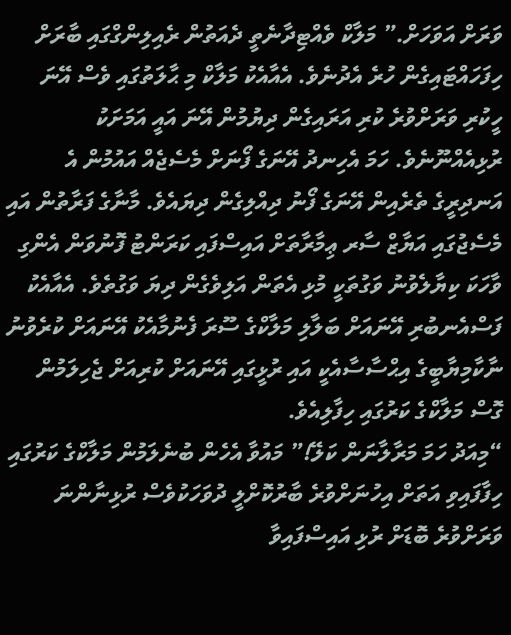ވަރަށް އަވަހަށް.” މަލާކް ވެއްޓިދާނެތީ ދެއަތުން ރެއިލިންގްގައި ބާރަށް ހިފަހައްޓައިގެން ހުރެ އެދުނެވެ. އެއާއެކު މަލާކް މި ޙާލަތުގައި ވެސް އޭނަ ހީކުރި ވަރަށްވުރެ ކުރި އަރައިގެން ދިޔުމުން އޭނަ އައީ އަމަށަކު ރުޅިއެއްނޫނެވެ. ހަމަ އެހިނދު އޭނަގެ ފޯނަށް މެސެޖެއް އައުމުން އެ އަނދިރީގެ ތެރެއިން އޭނަގެ ފޯނު ދިއްލިގެން ދިޔައެވެ. މާނާގެ ފަރާތުން އައި މެސެޖުގައި އަޔާޒް ސާރ ޢިމާރާތަށް އައިސްފައި ކަރަންޓު ފޮނުވަން އެންގި ވާހަކަ ކިޔާލެވުނު ވަގުތަކީ މުޅި އެތަން އަލިވެގެން ދިޔަ ވަގުތެވެ. އެއާއެކު ފަސްއެނބުރި އޭނައަށް ބަލާލި މަލާކްގެ ސޫރަ ފެނުމާއެކު އޭނައަށް ކުރެވުނު ނާކާމިޔާބީގެ އިޙްސާސާއެކީ އައި ރުޅީގައި އޭނައަށް ކުރިއަށް ޖެހިލަމުން ގޮސް މަލާކްގެ ކަރުގައި ހިފާލިއެވެ.
“މިއަދު ހަމަ މަރާލާނަން ކަލޭ!” މައުވާ އެހެން ބުނެލަމުން މަލާކްގެ ކަރުގައި ހިފާފައިވި އަތަށް އިހުނަށްވުރެ ބާރުކޮށްލީ ދުވަހަކުވެސް ރުޅިނާންނަ ވަރަށްވުރެ ބޮޑަށް ރުޅި އައިސްފައިވާ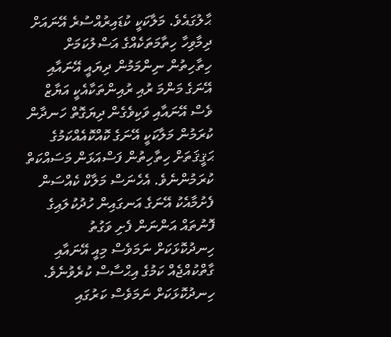ޙާލުގައެވެ. މަލާކަކީ ކުޑައިރުއްސުރެ އޭނައަށް ދިމާވިހާ ހިތާމަތަކެއްގެ އަސްލުކަމަށް ހިތާހިތުން ނިންމަމުން ދިޔައީ އޭނައާއި އޭނަގެ މަންމަ ރުއި ރުއިންތަކާއެކީ އަޔާޒް ވެސް އޭނައާއި ވަކިވެގެން ދިޔަގޮތް ހަނދާން ކުރަމުން މަލާކަކީ އޭނަގެ ކޮއްކޮއެއްކަމުގެ ޙަޤީޤަތަށް ހިތާހިތުން ފަސްއަޅަން މަސައްކަތް ކުރަމުންނެވެ. އެހެނަސް މަލާކް ކެއްސަން ފެށުމާއެކު އޭނަގެ އަނގައިން ހުދުކުލައިގެ ފޮނުތައް އަންނަން ފެށި ވަގުތު ހިނދުކޮޅަކަށް ނަމަވެސް މިއީ އޭނައާއި ގާތްކުއްޖެއް ކަމުގެ އިޙްސާސް ކުރެވުނެވެ. ހިނދުކޮޅަކަށް ނަމަވެސް ކަރުގައި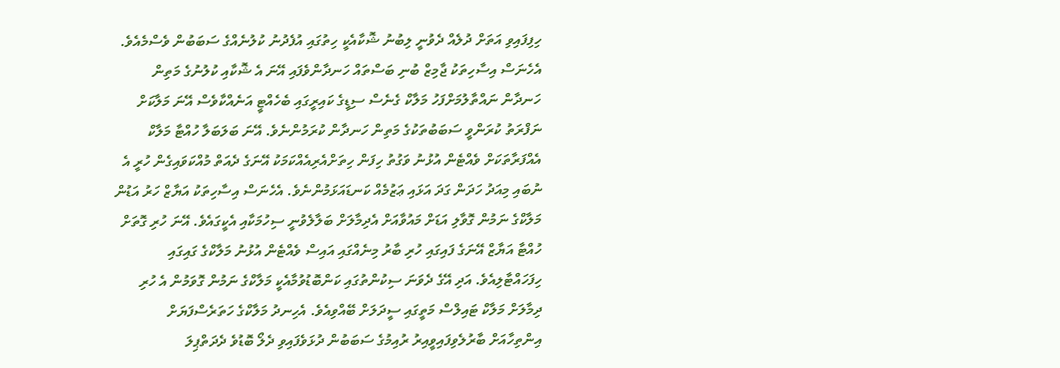ހިފިފައިވި އަތަށް ދުލެއް ދެވުނީ ލިބުނު ޝޮކާއެކީ ހިތުގައި އުފެދުނު ކުލުނެއްގެ ސަބަބުން ވެސްމެއެވެ. އެހެނަސް އިސާހިތަކު ޖާމިޒް ބުނި ބަސްތައް ހަނދާންވެފައި އޭނަ އެ ޝޮކާއި ކުލުނުގެ މަތިން ހަނދާން ނައްތާލުމަށްފަހު މަލާކް ގެނެސް ސިޑީގެ ކައިރީގައި ބެހެއްޓީ އަނެއްކާވެސް އޭނަ މަލާކަށް ނަފްރަތު ކުރަންވީ ސަބަބުތަކުގެ މަތިން ހަނދާން ކުރަމުންނެވެ. އޭނަ ބަލަބަލާ ހުއްޓާ މަލާކް އެއްފަރާތަކަށް ވެއްޓެން އުޅުނު ވަގުތު ހިފަން ހިތަށްއެރިއެއްކަމަކު އޭނަގެ ދެއަތް މުއްކަވައިގެން ހުރީ އެ ނުބައި މިއަދު ހަދަން ގަދަ އަޅައި ޢަޒުމެއް ކަނޑައަޅަމުންނެވެ. އެހެނަސް އިސާހިތަކު އަޔާޒް ހަރު އަޑުން މަލާކްގެ ނަމުން ގޮވާލި އަޑަށް މައުވާއަށް އެދިމާލަށް ބަލާލެވުނީ ސިހުމަކާއި އެކީގައެވެ. އޭނަ ހުރި ގޮތަށް ހުއްޓާ އަޔާޒް އޭނަގެ ފައިގައި ހުރި ބާރު މިނެއްގައި އައިސް ވެއްޓެން އުޅުނު މަލާކްގެ ގައިގައި ހިފަހައްޓާލިއެވެ. އަދި އޭގެ ދެވަނަ ސިކުންތުގައި ކަންބޮޑުވުމާއެކީ މަލާކްގެ ނަމުން ގޮވަމުން އެ ހުރި ދިމާލަށް މަލާކް ޓައިލްސް މަތީގައި ސީދަލަށް ބޭއްވިއެވެ. އެހިނދު މަލާކްގެ ހަތަރެސްފަޔަށް އިންތިހާއަށް ބާރުލެވިފައިވީއިރު ރުއިމުގެ ސަބަބުން ދުޅަވެފައިވި ދެލޯ ބޮޑުވެ ދެދަތްޕިލަ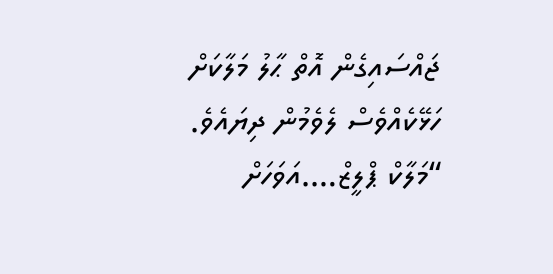ޖައްސައިގެން އޮތް ޙާލު މަލާކަށް ހަޅޭކެއްވެސް ލެވެމުން ދިޔައެވެ.
“މަލާކް ޕްލީޒް….އަވަހަށް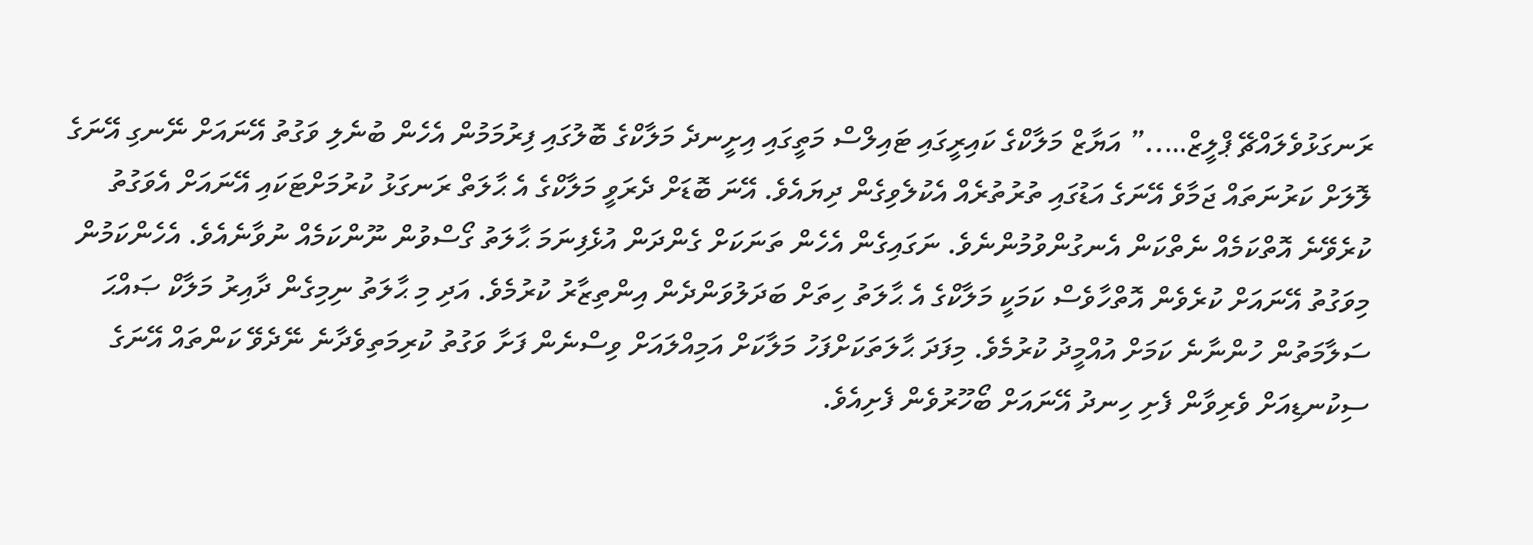ރަނގަޅުވެލައްޗޭ ޕްލީޒް…..” އަޔާޒް މަލާކްގެ ކައިރީގައި ޓައިލްސް މަތީގައި އިށީނދެ މަލާކްގެ ބޮލުގައި ފިރުމަމުން އެހެން ބުނެލި ވަގުތު އޭނައަށް ނޭނގި އޭނަގެ ލޮލަށް ކަރުނަތައް ޖަމާވެ އޭނަގެ އަޑުގައި ތުރުތުރެއް އެކުލެވިގެން ދިޔައެވެ. އޭނަ ބޮޑަށް ދެރަވީ މަލާކްގެ އެ ޙާލަތް ރަނގަޅު ކުރުމަށްޓަކައި އޭނައަށް އެވަގުތު ކުރެވޭނެ އޮތްކަމެއް ނެތްކަން އެނގުންވުމުންނެވެ. ނަގައިގެން އެހެން ތަނަކަށް ގެންދަން އުޅެފިނަމަ ޙާލަތު ގޯސްވުން ނޫންކަމެއް ނުވާނެއެވެ. އެހެންކަމުން މިވަގުތު އޭނައަށް ކުރެވެން އޮތްހާވެސް ކަމަކީ މަލާކްގެ އެ ޙާލަތު ހިތަށް ބަދަލުވަންދެން އިންތިޒާރު ކުރުމެވެ. އަދި މި ޙާލަތު ނިމިގެން ދާއިރު މަލާކް ޞައްޙަ ސަލާމަތުން ހުންނާނެ ކަމަށް އުއްމީދު ކުރުމެވެ. މިފަދަ ޙާލަތަކަށްފަހު މަލާކަށް އަމިއްލައަށް ވިސްނެން ފަށާ ވަގުތު ކުރިމަތިވެދާނެ ނޭދެވޭ ކަންތައް އޭނަގެ ސިކުނޑިއަށް ވެރިވާން ފެށި ހިނދު އޭނައަށް ބޯހޫރުވެން ފެށިއެވެ.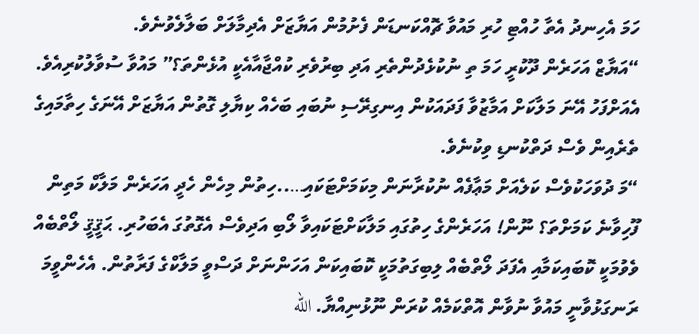ހަމަ އެހިނދު އެތާ ހުއްޓި ހުރި މައުވާ ޗޮއްކަނޑަން ފެށުމުން އަޔާޒަށް އެދިމާލަށް ބަލާލެވުނެވެ.
“އަޔާޒް އަހަރެން ދޫކުރީ ހަމަ ތި ނުކުޅެދުންތެރި އަދި ބިރުވެރި ކުއްޖާއާއެކީ އުޅެންތަ؟” މައުވާ ސުވާލުކުރިއެވެ. އެއަށްފަހު އޭނަ މަލާކަށް އަމާޒުވާ ފަދައަކުން އިނގިރޭސި ނުބައި ބަހެއް ކިޔާލި ގޮތުން އަޔާޒަށް އޭނަގެ ހިތާމައިގެ ތެރެއިން ވެސް ދަތްކުނޑި ވިކުނެވެ.
“މަ ދުވަހަކުވެސް ކަލެއަށް މަޢާފެއް ނުކުރާނަން މިކަމަށްޓަކައި…..ހިތުން މިހެން ހެދީ އަހަރެން މަލާކް މަތިން ފޫހިވާނެ ކަމަށްތަ؟ ނޫން! އަހަރެންގެ ހިތުގައި މަލާކަށްޓަކައިވާ ލޯބި އަދިވެސް އެގޮތުގަ އެބަހުރި. ޙަޤީޤީ ލޯތްބެއް ވެވުމަކީ ކޮބައިކަމާއި އެފަދަ ލޯތްބެއް ލިބިގަތުމަކީ ކޮބައިކަން އަހަންނަށް ދަސްވީ މަލާކްގެ ފަރާތުން. އެހެންވީމަ ރަނގަޅުވާނީ މައުވާ ނުވާން އޮތްކަމެއް ކުރަން ނޫޅުނިއްޔާ. الله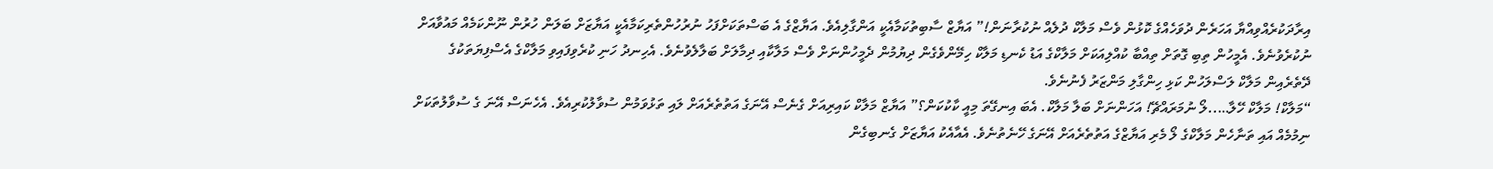އިރާދަކުރެއްވިއްޔާ އަހަރެން ދުވަހެއްގެ ކޮޅުން ވެސް މަލާކް ދުލެއް ނުކުރާނަން!” އަޔާޒް ސާބިތުކަމާއެކީ އަންގާލިއެވެ. އަޔާޒްގެ އެ ބަސްތަކަށްފަހު ނުރުހުންތެރިކަމާއެކީ އަޔާޒަށް ބަލަން ހުރުން ނޫންކަމެއް މައުވާއަށް ނުކުރެވުނެވެ. އެމީހުން ތިބި ގޮތަށް ތިއްބާ ކުއްލިއަކަށް މަލާކްގެ އަޑު ކެނޑި މަލާކް ހިމޭންވެގެން ދިޔުމުން ދެމީހުންނަށް ވެސް މަލާކާއި ދިމާލަށް ބަލާލެވުނެވެ. އެހިނދު ހަނި ކުރެވިފައިވި މަލާކްގެ އެސްފިޔަތަކުގެ ދޭތެރެއިން މަލާކް ލަސްލަހުން ކަޅި ހިންގާލި މަންޒަރު ފެނުނެވެ.
“މަލާކް! މަލާކް ހޭލާ…..ލޯ ނުމަރައްޗޭ! އަހަންނަށް ބަލާ މަލާކް. އެބަ އިނގޭތަ މިއީ ކާކުކަން؟” އަޔާޒް މަލާކް ކައިރިއަށް ގެނެސް އޭނަގެ އަތުތެރެއަށް ލައި ތަޅުވަމުން ސުވާލުކުރިއެވެ. އެހެނަސް އޭނަ ގެ ސުވާލުތަކަށް ނިމުމެއް އައި ތަނާހެން މަލާކްގެ ލޯ މެރި އަޔާޒްގެ އަތުތެރެއަށް އޭނަގެ ހޭނެތުނެވެ. އެއާއެކު އަޔާޒަށް ގެނބިގެން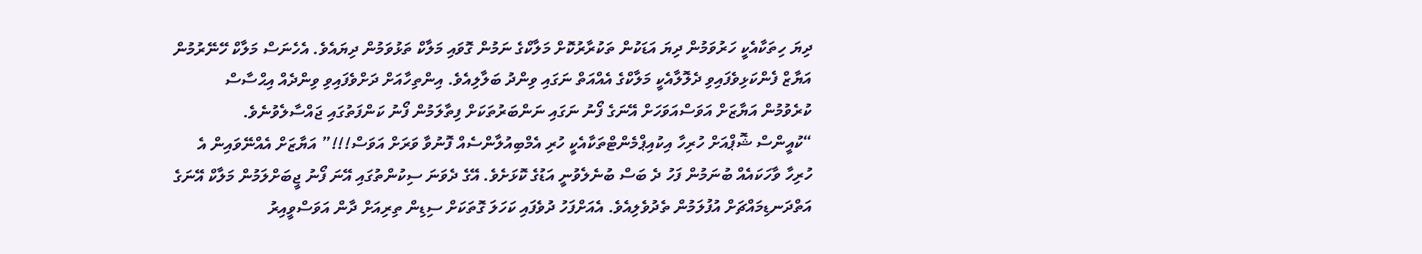ދިޔަ ހިތަކާއެކީ ހަރުވަމުން ދިޔަ އަޑަކުން ތަކުރާރުކޮށް މަލާކްގެ ނަމުން ގޮވައި މަލާކް ތަޅުވަމުން ދިޔައެވެ. އެހެނަސް މަލާކް ހޭނޭރުމުން އަޔާޒް ފެންކަޅިވެފައިވި ދެލޮލާއެކީ މަލާކްގެ އެއްއަތް ނަގައި ވިންދު ބަލާލިއެވެ. އިންތިހާއަށް ދަށްވެފައިވި ވިންދެއް އިޙްސާސް ކުރެވުމުން އަޔާޒަށް އަވަސްއަވަހަށް އޭނަގެ ފޯނު ނަގައި ނަންބަރުތަކަށް ފިތާލަމުން ފޯނު ކަންފަތުގައި ޖައްސާލެވުނެވެ.
“ކުއީންސް ޝޮޕްއަށް ހުރިހާ އިކުއިޕްމެންޓްތަކާއެކީ ހުރި އެމްބިއުލާންސެއް ފޮނުވާ ވަރަށް އަވަސް!!!” އަޔާޒަށް އެއްނޭވައިން އެ ހުރިހާ ވާހަކައެއް ބުނަމުން ފަހު ދެ ބަސް ބުނެލެވުނީ އަޑުގެ ކޮޅަށެވެ. އޭގެ ދެވަނަ ސިކުންތުގައި އޭނަ ފޯނު ޖީބަށްލަމުން މަލާކް އޭނަގެ އަތްދަނޑިމައްޗަށް އުފުލަމުން ތެދުވެލިއެވެ. އެއަށްފަހު ދުވެފައި ކަހަލަ ގޮތަކަށް ސިޑިން ތިރިއަށް ދާން އަވަސްވީއިރު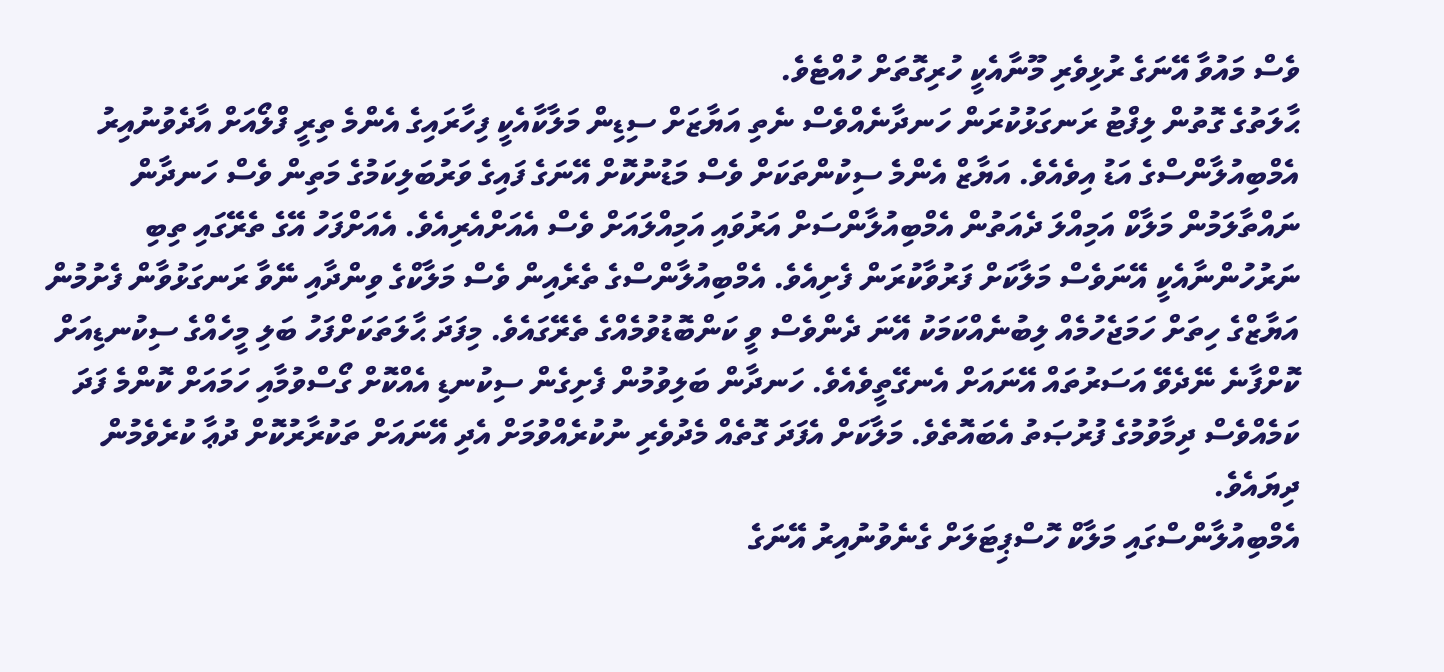ވެސް މައުވާ އޭނަގެ ރުޅިވެރި މޫނާއެކީ ހުރިގޮތަށް ހުއްޓެވެ.
ޙާލަތުގެ ގޮތުން ލިފްޓު ރަނގަޅުކުރަން ހަނދާނެއްވެސް ނެތި އަޔާޒަށް ސިޑިން މަލާކާއެކީ ފިހާރައިގެ އެންމެ ތިރީ ފްލޯއަށް އާދެވުނުއިރު އެމްބިއުލާންސްގެ އަޑު އިވެއެވެ. އަޔާޒް އެންމެ ސިކުންތަކަށް ވެސް މަޑުނުކޮށް އޭނަގެ ފައިގެ ވަރުބަލިކަމުގެ މަތިން ވެސް ހަނދާން ނައްތާލަމުން މަލާކް އަމިއްލަ ދެއަތުން އެމްބިއުލާންސަށް އަރުވައި އަމިއްލައަށް ވެސް އެއަށްއެރިއެވެ. އެއަށްފަހު އޭގެ ތެރޭގައި ތިބި ނަރުހުންނާއެކީ އޭނަވެސް މަލާކަށް ފަރުވާކުރަން ފެށިއެވެ. އެމްބިއުލާންސްގެ ތެރެއިން ވެސް މަލާކްގެ ވިންދާއި ނޭވާ ރަނގަޅުވާން ފެށުމުން އަޔާޒްގެ ހިތަށް ހަމަޖެހުމެއް ލިބުނެއްކަމަކު އޭނަ ދެންވެސް ވީ ކަންބޮޑުވުމެއްގެ ތެރޭގައެވެ. މިފަދަ ޙާލަތަކަށްފަހު ބަލި މީހެއްގެ ސިކުނޑިއަށް ކޮށްފާނެ ނޭދެވޭ އަސަރުތައް އޭނައަށް އެނގޭތީވެއެވެ. ހަނދާން ބަލިވުމުން ފެށިގެން ސިކުނޑި އެއްކޮށް ގޯސްވުމާއި ހަމައަށް ކޮންމެ ފަދަ ކަމެއްވެސް ދިމާވުމުގެ ފުރުޞަތު އެބައޮތެވެ. މަލާކަށް އެފަދަ ގޮތެއް މެދުވެރި ނުކުރެއްވުމަށް އެދި އޭނައަށް ތަކުރާރުކޮށް ދުޢާ ކުރެވެމުން ދިޔައެވެ.
އެމްބިއުލާންސްގައި މަލާކް ހޮސްޕިޓަލަށް ގެނެވުނުއިރު އޭނަގެ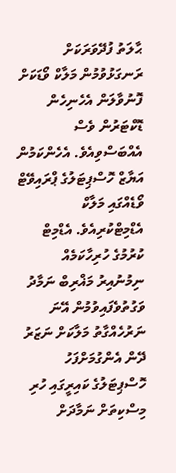ޙާލަތު ފުދޭވަރަކަށް ރަނގަޅުވުމުން މަލާކް ވޯޑަކަށް ފޮނުވާލަން އެހެނިހެން ޑޮކްޓަރުން ވެސް އެއްބަސްވިއެވެ. އެހެންކަމުން އަޔާޒް ހޮސްޕިޓަލުގެ ޕްރައިވޭޓް ވޯޑެއްގައި މަލާކް އެޑްމިޓްކުރިއެވެ. އެޑްމިޓް ކުރުމުގެ ހުރިހާކަމެއް ނިމުނުއިރު މަޣްރިބް ނަމާދު ވަގުތުވެފައިވުމުން އޭނަ ނަރުހެއްގާތު މަލާކަށް ނަޒަރު ދޭން އެންގުމަށްފަހު ހޮސްޕިޓަލުގެ ކައިރީގައި ހުރި މިސްކިތަށް ނަމާދަށް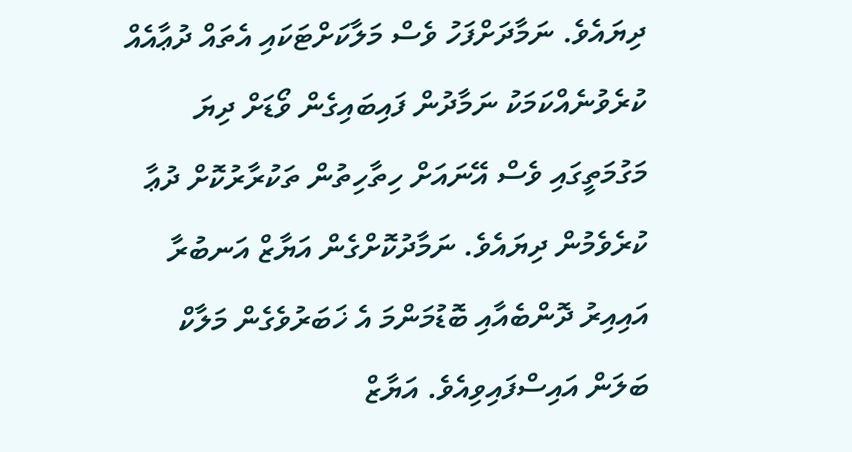ދިޔައެވެ. ނަމާދަށްފަހު ވެސް މަލާކަށްޓަކައި އެތައް ދުޢާއެއް ކުރެވުނެއްކަމަކު ނަމާދުން ފައިބައިގެން ވޯޑަށް ދިޔަ މަގުމަތީގައި ވެސް އޭނައަށް ހިތާހިތުން ތަކުރާރުކޮށް ދުޢާ ކުރެވެމުން ދިޔައެވެ. ނަމާދުކޮށްގެން އަޔާޒް އަނބުރާ އައިއިރު ދޮންބެއާއި ބޮޑުމަންމަ އެ ޚަބަރުވެގެން މަލާކް ބަލަން އައިސްފައިވިއެވެ. އަޔާޒް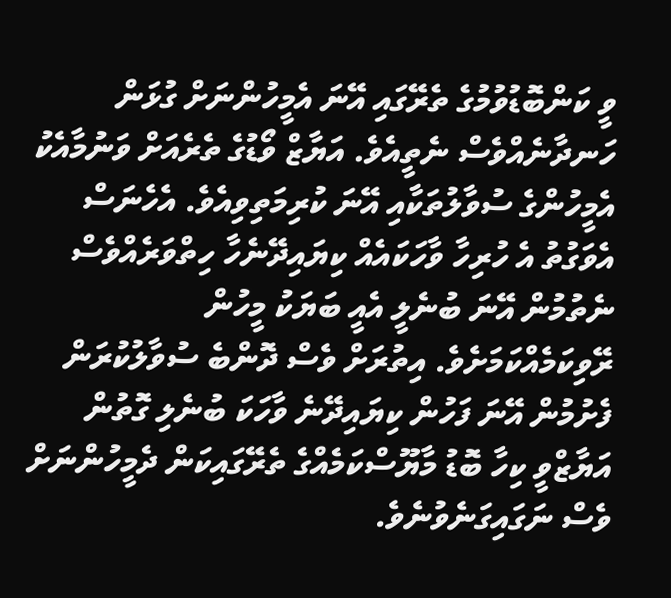ވީ ކަންބޮޑުވުމުގެ ތެރޭގައި އޭނަ އެމީހުންނަށް ގުޅަން ހަނދާނެއްވެސް ނެތީއެވެ. އަޔާޒް ވޯޑުގެ ތެރެއަށް ވަނުމާއެކު އެމީހުންގެ ސުވާލުތަކާއި އޭނަ ކުރިމަތިވިއެވެ. އެހެނަސް އެވަގުތު އެ ހުރިހާ ވާހަކައެއް ކިޔައިދޭނެހާ ހިތްވަރެއްވެސް ނެތުމުން އޭނަ ބުނެލީ އެއީ ބަޔަކު މީހުން ރޭވިކަމެއްކަމަށެވެ. އިތުރަށް ވެސް ދޮންބެ ސުވާލުކުރަން ފެށުމުން އޭނަ ފަހުން ކިޔައިދޭނެ ވާހަކަ ބުނެލި ގޮތުން އަޔާޒްވީ ކިހާ ބޮޑު މާޔޫސްކަމެއްގެ ތެރޭގައިކަން ދެމީހުންނަށް ވެސް ނަގައިގަނެވުނެވެ.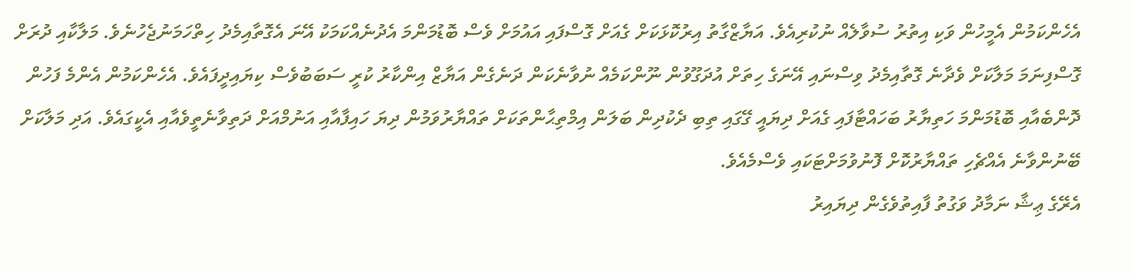އެހެންކަމުން އެމީހުން ވަކި އިތުރު ސުވާލެއް ނުކުރިއެވެ. އަޔާޒްގާތު އިރުކޮޅަކަށް ގެއަށް ގޮސްފައި އައުމަށް ވެސް ބޮޑުމަންމަ އެދުނެއްކަމަކު އޭނަ އެގޮތާއިމެދު ހިތްހަމަނުޖެހުނެވެ. މަލާކާއި ދުރަށް ގޮސްފިނަމަ މަލާކަށް ވެދާނެ ގޮތާއިމެދު ވިސްނައި އޭނަގެ ހިތަށް އުދަގޫވުން ނޫންކަމެއް ނުވާނެކަން ދަނެގެން އަޔާޒް އިންކާރު ކުރީ ސަބަބުވެސް ކިޔައިދީފައެވެ. އެހެންކަމުން އެންމެ ފަހުން ދޮންބެއާއި ބޮޑުމަންމަ ހަތިޔާރު ބަހައްޓާފައި ގެއަށް ދިޔައީ ގޭގައި ތިބި ދެކުދިން ބަލަން އިމްތިޙާންތަކަށް ތައްޔާރުވަމުން ދިޔަ ހައިފާއާއި އަނުމްއަށް ދަތިވާނެތީވެއާއި އެކީގައެވެ. އަދި މަލާކަށް ބޭނުންވާނެ އެއްޗެހި ތައްޔާރުކޮށް ފޮނުވުމަށްޓަކައި ވެސްމެއެވެ.
އެރޭގެ ޢިޝާ ނަމާދު ވަގުތު ފާއިތުވެގެން ދިޔައިރު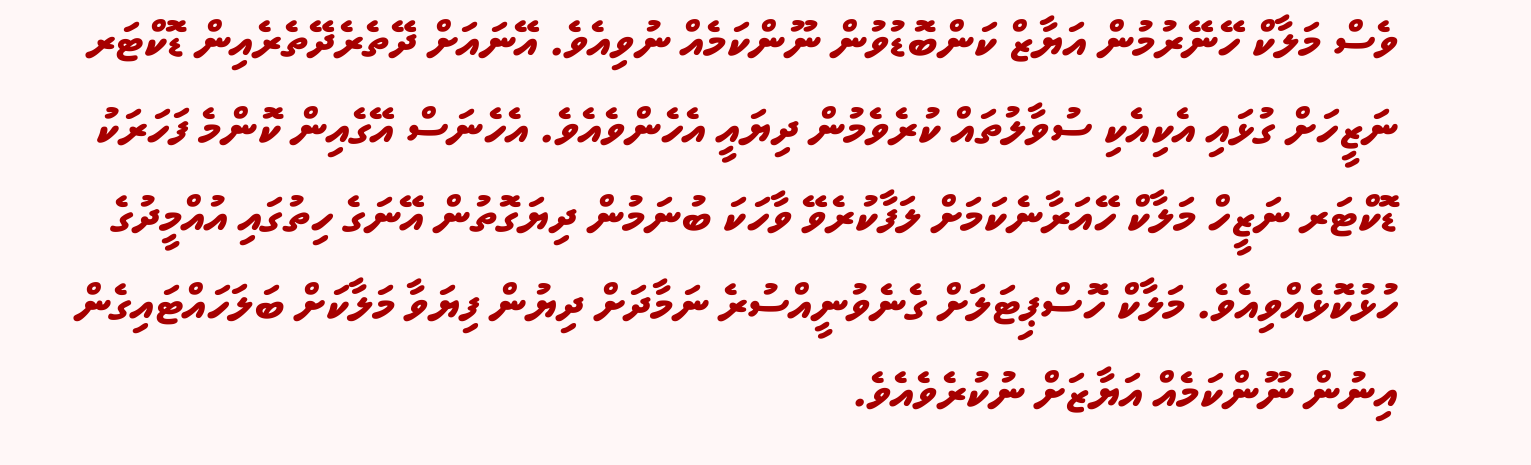ވެސް މަލާކް ހޭނޭރުމުން އަޔާޒް ކަންބޮޑުވުން ނޫންކަމެއް ނުވިއެވެ. އޭނައަށް ދޭތެރެދޭތެރެއިން ޑޮކްޓަރ ނަޒީހަށް ގުޅައި އެކިއެކި ސުވާލުތައް ކުރެވެމުން ދިޔައީ އެހެންވެއެވެ. އެހެނަސް އޭގެއިން ކޮންމެ ފަހަރަކު ޑޮކްޓަރ ނަޒީހް މަލާކް ހޭއަރާނެކަމަށް ލަފާކުރެވޭ ވާހަކަ ބުނަމުން ދިޔަގޮތުން އޭނަގެ ހިތުގައި އުއްމީދުގެ ހުޅުކޮޅެއްވިއެވެ. މަލާކް ހޮސްޕިޓަލަށް ގެނެވުނީއްސުރެ ނަމާދަށް ދިޔުން ފިޔަވާ މަލާކަށް ބަލަހައްޓައިގެން އިނުން ނޫންކަމެއް އަޔާޒަށް ނުކުރެވެއެވެ.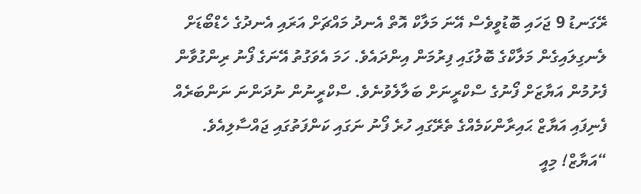ރޭގަނޑު 9 ޖަހައި ބޮޑުވީވެސް އޭނަ މަލާކް އޮތް އެނދު މައްޗަށް އަރައި އެނދުގެ ހެޑްބޯޑަށް ލެނގިލައިގެން މަލާކްގެ ބޮލުގައި ފިރުމަން އިންދައެވެ. ހަމަ އެވަގުތު އޭނަގެ ފޯނު ރިންގުވާން ފެށުމުން އަޔާޒަށް ފޯނުގެ ސްކްރީނަށް ބަލާލެވުނެވެ. ސްކްރީނުން ނުދަންނަ ނަންބަރެއް ފެނިފައި އަޔާޒް ޙައިރާންކަމެއްގެ ތެރޭގައި ހުރެ ފޯނު ނަގައި ކަންފަތުގައި ޖައްސާލިއެވެ.
“އަޔާޒް! މިއީ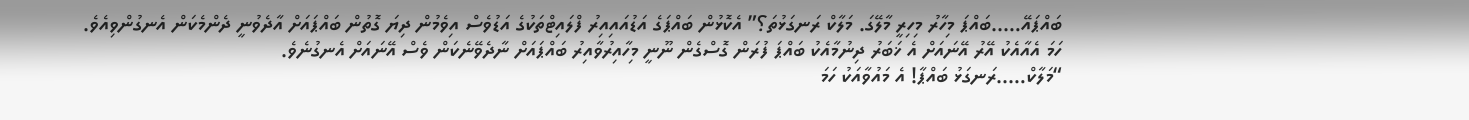ބައްޕައޭ…..ބައްޕަ މިހާރު މިހިރީ މާލޭގަ. މަލާކް ރަނގަޅުތަ؟” އެކޮޅުން ބައްޕަގެ އަޑުއައިއިރު ފްލައިޓްތަކުގެ އަޑުވެސް އިވެމުން ދިޔަ ގޮތުން ބައްޕައަށް އާދެވުނީ ދެންމެކަން އެނގުންވިއެވެ. ހަމަ އެއާއެކު އޭރު އޭނައަށް އެ ޚަބަރު ދިނުމާއެކު ބައްޕަ ފުރަން ގޮސްގެން ނޫނީ މިހާއިރުވާއިރު ބައްޕައަށް ނާދެވޭނެކަން ވެސް އޭނައަށް އެނގުނެވެ.
“މަލާކް…..ރަނގަޅު ބައްޕާ! އެ މައުވާއަކު ހަމަ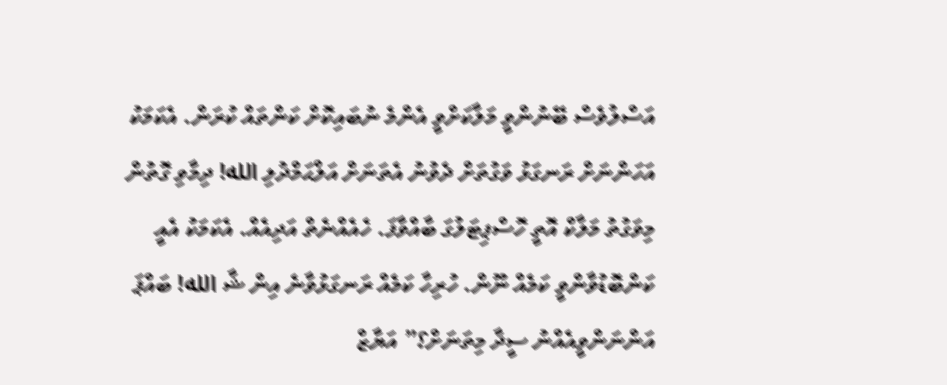އަސްލުވެސް ބޭނުންވީ މަލާކަށްވީ އެންމެ ނުބައިކޮށް ކަންތައް ކުރަން. އެކަމަކު އަހަންނަށް ރަނގަޅު ވަގުތަށް ދެވުނު އެތަނަށް އަލްޙަމްދުލި الله! ދިމާވި ގޮތުން މިވަގުތު މަލާކް އޮތީ ހޮސްޕިޓަލުގަ ބާއްވާފަ. ހެއެއްނެތް އަދިއެއް. އެކަމަކު އެއީ ކަންބޮޑުވާންވީ ކަމެއް ނޫން. ހުރިހާ ކަމެއް ރަނގަޅުވާނެ އިން ޝާ الله! ބައްޕަ އަންނަންވީއެއްނު ސީދާ މިތަނަށް؟” އަޔާޒް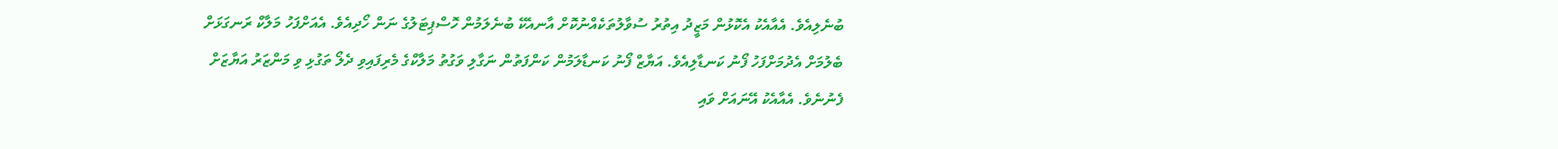ބުނެލިއެވެ. އެއާއެކު އެކޮޅުން މަޒީދު އިތުރު ސުވާލުތަކެއްނުކޮށް އާނއެކޭ ބުނެލަމުން ހޮސްޕިޓަލުގެ ނަން ހޯދިއެވެ. އެއަށްފަހު މަލާކް ރަނގަޅަށް ބެލުމަށް އެދުމަށްފަހު ފޯނު ކަނޑާލިއެވެ. އަޔާޒް ފޯނު ކަނޑާލަމުން ކަންފަތުން ނަގާލި ވަގުތު މަލާކްގެ މެރިފައިވި ދެލޯ ތަގުޅި ވި މަންޒަރު އަޔާޒަށް ފެނުނެވެ. އެއާއެކު އޭނައަށް ވައި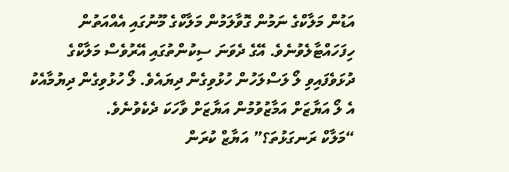އަޑުން މަލާކްގެ ނަމުން ގޮވާލަމުން މަލާކްގެ މޫނުގައި އެއްއަތުން ހިފަހައްޓާލެވުނެވެ. އޭގެ ދެވަނަ ސިކުންތުގައި އޭރުވެސް މަލާކްގެ ދުޅަވެފައިވި ލޯ ލަސްލަހުން ހުޅުވިގެން ދިޔައެވެ. ލޯ ހުޅުވިގެން ދިޔުމާއެކު އެ ލޯ އަޔާޒަށް އަމާޒުވުމުން އަޔާޒަށް ވާހަކަ ދެކެވުނެވެ.
“މަލާކް ރަނގަޅުތަ؟” އަޔާޒް ކުރަން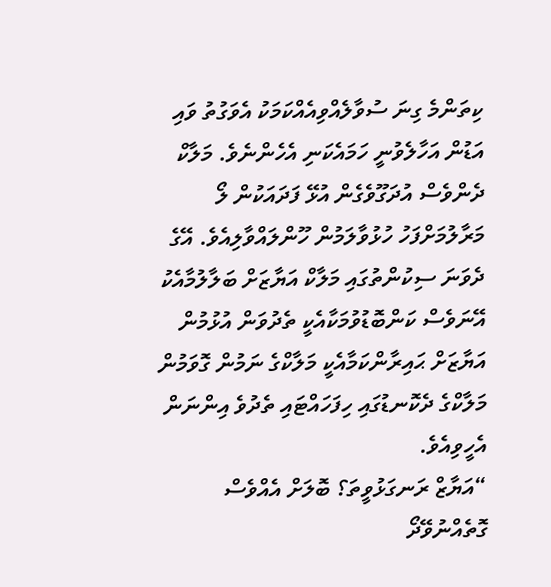ކިތަންމެ ގިނަ ސުވާލެއްވިއެއްކަމަކު އެވަގުތު ވައި އަޑުން އަހާލެވުނީ ހަމައެކަނި އެހެންނެވެ. މަލާކް ދެންވެސް އުދަގޫވެގެން އުޅޭ ފަދައަކުން ލޯ މަރާލުމަށްފަހު ހުޅުވާލަމުން ހޫންލައްވާލިއެވެ. އޭގެ ދެވަނަ ސިކުންތުގައި މަލާކް އަޔާޒަށް ބަލާލުމާއެކު އޭނަވެސް ކަންބޮޑުވުމަކާއެކީ ތެދުވަން އުޅުމުން އަޔާޒަށް ޙައިރާންކަމާއެކީ މަލާކްގެ ނަމުން ގޮވަމުން މަލާކްގެ ދެކޮނޑުގައި ހިފަހައްޓައި ތެދުވެ އިންނަން އެހީވިއެވެ.
“އަޔާޒް ރަނގަޅުވީތަ؟ ބޮލަށް އެއްވެސް ގޮތެއްނުވޭދޯ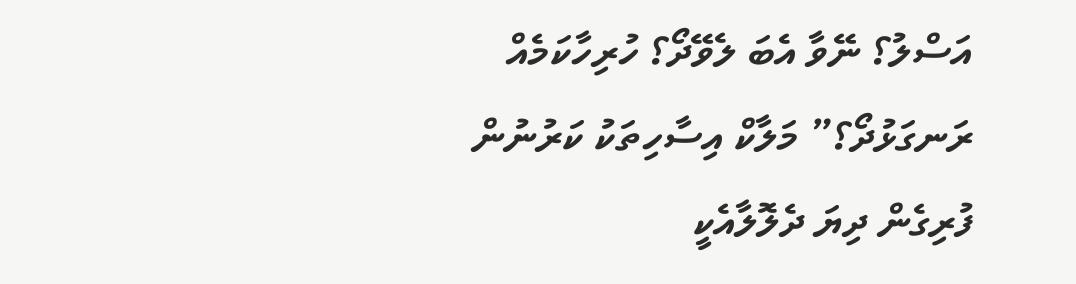އަސްލު؟ ނޭވާ އެބަ ލެވޭދޯ؟ ހުރިހާކަމެއް ރަނގަޅުދޯ؟” މަލާކް އިސާހިތަކު ކަރުނުން ފުރިގެން ދިޔަ ދެލޮލާއެކީ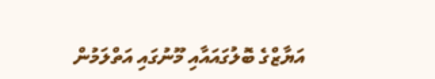އަޔާޒްގެ ބޮލުގައައާއި މޫނުގައި އަތްލަމުން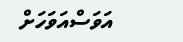އަވަސްއަވަހަށް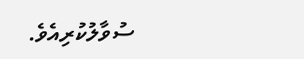ސުވާލުކުރިއެވެ.